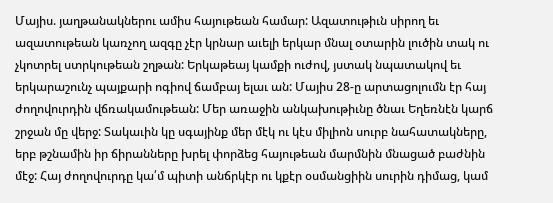Մայիս. յաղթանակներու ամիս հայութեան համար: Ազատութիւն սիրող եւ ազատութեան կառչող ազգը չէր կրնար աւելի երկար մնալ օտարին լուծին տակ ու չկոտրել ստրկութեան շղթան: Երկաթեայ կամքի ուժով, յստակ նպատակով եւ երկարաշունչ պայքարի ոգիով ճամբայ ելաւ ան: Մայիս 28-ը արտացոլումն էր հայ ժողովուրդին վճռակամութեան: Մեր առաջին անկախութիւնը ծնաւ Եղեռնէն կարճ շրջան մը վերջ: Տակաւին կը սգայինք մեր մէկ ու կէս միլիոն սուրբ նահատակները, երբ թշնամին իր ճիրանները խրել փորձեց հայութեան մարմնին մնացած բաժնին մէջ: Հայ ժողովուրդը կա՛մ պիտի անճրկէր ու կքէր օսմանցիին սուրին դիմաց, կամ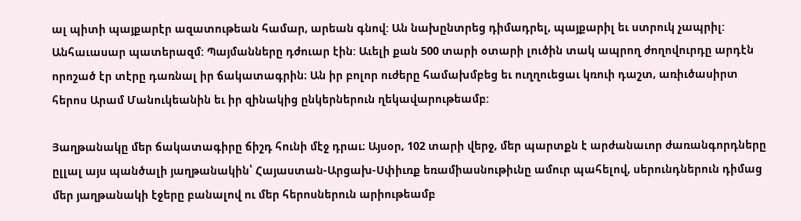ալ պիտի պայքարէր ազատութեան համար, արեան գնով: Ան նախընտրեց դիմադրել, պայքարիլ եւ ստրուկ չապրիլ:
Անհաւասար պատերազմ: Պայմանները դժուար էին: Աւելի քան 500 տարի օտարի լուծին տակ ապրող ժողովուրդը արդէն որոշած էր տէրը դառնալ իր ճակատագրին։ Ան իր բոլոր ուժերը համախմբեց եւ ուղղուեցաւ կռուի դաշտ, առիւծասիրտ հերոս Արամ Մանուկեանին եւ իր զինակից ընկերներուն ղեկավարութեամբ:

Յաղթանակը մեր ճակատագիրը ճիշդ հունի մէջ դրաւ։ Այսօր, 102 տարի վերջ, մեր պարտքն է արժանաւոր ժառանգորդները ըլլալ այս պանծալի յաղթանակին՝ Հայաստան-Արցախ-Սփիւռք եռամիասնութիւնը ամուր պահելով, սերունդներուն դիմաց մեր յաղթանակի էջերը բանալով ու մեր հերոսներուն արիութեամբ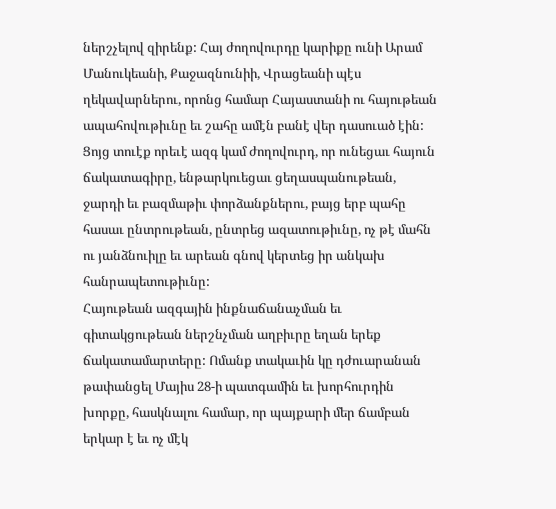ներշչելով զիրենք: Հայ ժողովուրդը կարիքը ունի Արամ Մանուկեանի, Քաջազնունիի, Վրացեանի պէս ղեկավարներու, որոնց համար Հայաստանի ու հայութեան ապահովութիւնը եւ շահը ամէն բանէ վեր դասուած էին:
Ցոյց տուէք որեւէ ազգ կամ ժողովուրդ, որ ունեցաւ հայուն ճակատագիրը, ենթարկուեցաւ ցեղասպանութեան, ջարդի եւ բազմաթիւ փորձանքներու, բայց երբ պահը հասաւ ընտրութեան, ընտրեց ազատութիւնը, ոչ թէ մահն ու յանձնուիլը եւ արեան գնով կերտեց իր անկախ հանրապետութիւնը:
Հայութեան ազգային ինքնաճանաչման եւ գիտակցութեան ներշնչման աղբիւրը եղան երեք ճակատամարտերը: Ոմանք տակաւին կը դժուարանան թափանցել Մայիս 28-ի պատգամին եւ խորհուրդին խորքը, հասկնալու համար, որ պայքարի մեր ճամբան երկար է եւ ոչ մէկ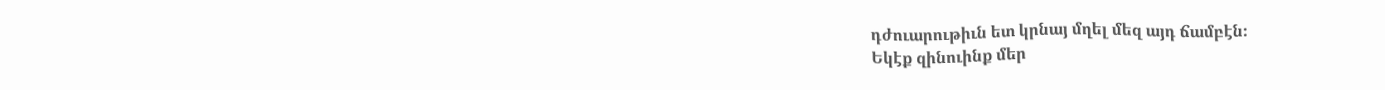դժուարութիւն ետ կրնայ մղել մեզ այդ ճամբէն։
Եկէք զինուինք մեր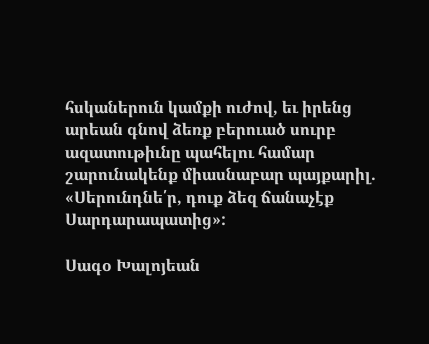հսկաներուն կամքի ուժով, եւ իրենց արեան գնով ձեռք բերուած սուրբ ազատութիւնը պահելու համար շարունակենք միասնաբար պայքարիլ. «Սերունդնե՛ր, դուք ձեզ ճանաչէք Սարդարապատից»:

Սագօ Խալոյեան